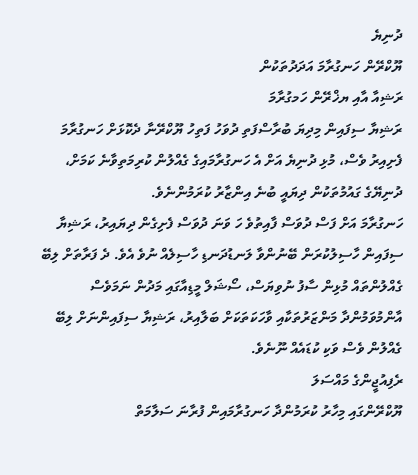ދުނިޔެ
ޔޫކްރޭން ހަނގުރާމަ އަދަދުތަކުން
ރަޝިއާ އާއި ޔޚްރޭން ހަމގުރާމަ
ރަޝިޔާ ސިފައިން މިދިޔަ ބުރާސްފަތި ދުވަހު ފަތިހު ޔޫކްރޭނާ ދެކޮޅަށް ހަނގުރާމަ ފެށިއިރު ވެސް، މުޅި ދުނިޔެ އަށް އެ ހަނގުރާމައިގެ ގެއްލުން ކުރިމަތިވާނެ ކަމަށް، ދުނިޔޭގެ ގައުމުތަކުން ދިޔައީ ބުނެ އިންޒާރު ކުރަމުންނެވެ.
ހަނގުރާމަ އަށް ފަސް ދުވަސް ފާއިތުވެ ހަ ވަނަ ދުވަސް ފެށިގެން ދިޔައިރު، ރަޝިޔާ ސިފައިން ހާސިލުކުރަން ބޭނުންވާ ލަނޑުދަނޑި ހާސިލެއް ނުވެ އެވެ. ދެ ފަރާތަށް ލިބޭ ގެއްލުންތައް މުޅިން ސާފު ނުވިޔަސް، ސޯޝަލް މީޑިއާގައި މަދުން ނަމަވެސް އާންމުވަމުންދާ މަންޒަރުތަކާއި ވާހަކަތަކަށް ބަލާއިރު، ރަޝިޔާ ސިފައިންނަށް ލިބޭ ގެއްލުން ވެސް ވަކި ކުޑައެއް ނޫނެވެ.
ރެފިއުޖީންގެ މައްސަލަ
ޔޫކްރޭންގައި މިހާރު ކުރަމުންދާ ހަނގުރާމައިން ފުރާނަ ސަލާމަތް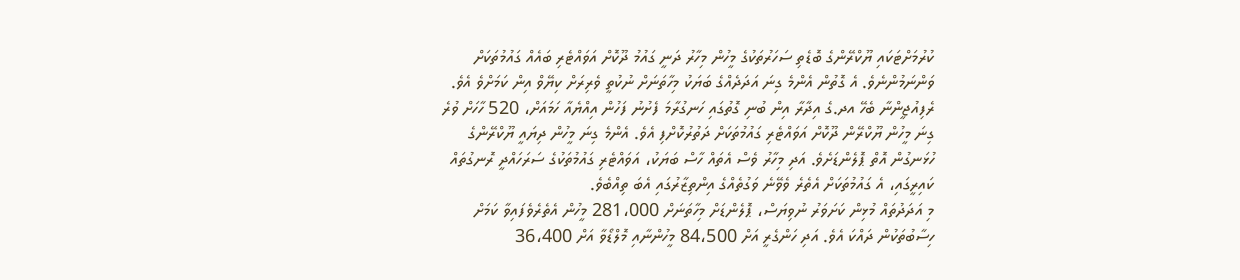ކުރުމަށްޓަކައި ޔޫކްރޭންގެ ބޮޑެތި ސަހަރުތަކުގެ މީހުން މިހާރު ދަނީ ގައުމު ދޫކޮށް އަވައްޓެރި ބައެއް ގައުމުތަކަށް ވަންނަމުންނެވެ. އެ ގޮތުން އެންމެ ގިނަ އަދަދެއްގެ ބަޔަކު މިހާތަނަށް ނުކުތީ ވެރިރަށް ކިޔޭވް އިން ކަމަށްވެ އެވެ.
ރެފިއުޖީންނާ ބެހޭ އދ.ގެ އިދާރާ އިން ބުނި ގޮތުގައި ހަނގުރާމަ ފެށުނު ފަހުން އިއްޔެއާ ހަމައަށް، 520 ހާހަށް ވުރެ ގިނަ މީހުން ޔޫކްރޭން ދޫކޮށް އަވައްޓެރި ގައުމުތަކަށް ދަތުރުކޮށްފި އެވެ. އެންމެ ގިނަ މީހުން ދިޔައީ ޔޫކްރޭންގެ ހުޅަނގުން އޮތް ޕޮލެންޑަށެވެ. އަދި މިހާރު ވެސް އެތައް ހާސް ބަޔަކު، އަވައްޓެރި ގައުމުތަކުގެ ސަރަހައްދީ ރޮނގުތައް ކައިރީގައި، އެ ގައުމުތަކަށް އެތެރެ ވެވޭނެ ވަގުތެއްގެ އިންތިޒާރުގައި އެބަ ތިއްބެވެ.
މި އަދަދުތައް މުޅިން ކަށަވަރު ނުވިޔަސް، ޕޮލެންޑަށް މިހާތަނަށް 281،000 މީހުން އެތެރެވެފައިވާ ކަމަށް ހިސާބުތަކުން ދައްކަ އެވެ. އަދި ހަންގެރީ އަށް 84،500 މީހުންނާއި މޮލްޑޯވާ އަށް 36،400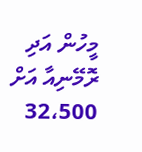މީހުން އަދި ރޮމޭނިއާ އަށް 32،500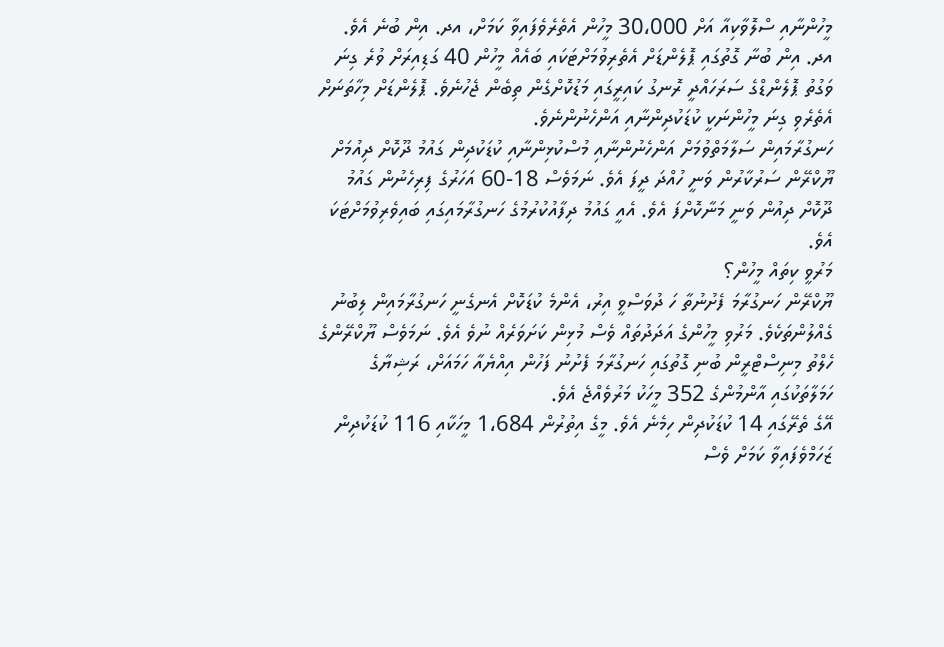މީހުންނާއި ސްލޮވާކިއާ އަށް 30،000 މީހުން އެތެރެވެފައިވާ ކަމަށް، އދ. އިން ބުނެ އެވެ.
އދ. އިން ބުނާ ގޮތުގައި ޕޮލެންޑަށް އެތެރިވުމަށްޓަކައި ބައެއް މީހުން 40 ގަޑިއިރަށް ވުރެ ގިނަ ވަގުތު ޕޮލެންޑްގެ ސަރަހައްދީ ރޮނގު ކައިރީގައި މަޑުކޮށްގެން ތިބެން ޖެހުނެވެ. ޕޮލެންޑަށް މިހާތަނަށް އެތެރެވި ގިނަ މީހުންނަކީ ކުޑަކުދިންނާއި އަންހެނުންނެވެ.
ހަނގުރާމައިން ސަލާމަތްވުމަށް އަންހެނުންނާއި މުސްކުޅިންނާއި ކުޑަކުދިން ގައުމު ދޫކޮށް ދިއުމަށް ޔޫކްރޭން ސަރުކާރުން ވަނީ ހުއްދަ ދީފަ އެވެ. ނަމަވެސް 18-60 އަހަރުގެ ފިރިހެނުން ގައުމު ދޫކޮށް ދިއުން ވަނީ މަނާކޮށްފަ އެވެ. އެއީ ގައުމު ދިފާއުކުރުމުގެ ހަނގުރާމައިގައި ބައިވެރިވުމަށްޓަކަ އެވެ.
މަރުވީ ކިތައް މީހުން؟
ޔޫކްރޭން ހަނގުރާމަ ފެށުނުތާ ހަ ދުވަސްވީ އިރު، އެންމެ ކުޑަކޮށް އެނގެނީ ހަނގުރާމައިން ލިބުނު ގެއްލުންތަކެވެ. މަރުވި މީހުންގެ އަދަދުތައް ވެސް މުޅިން ކަށަވަރެއް ނުވެ އެވެ. ނަމަވެސް ޔޫކްރޭންގެ ހެލްތު މިނިސްޓްރީން ބުނި ގޮތުގައި ހަނގުރާމަ ފެށުނު ފަހުން އިއްޔެއާ ހަމައަށް، ރަޝިޔާގެ ހަމަލާތަކުގައި އާންމުންގެ 352 މީހަކު މަރުވެއްޖެ އެވެ.
އޭގެ ތެރޭގައި 14 ކުޑަކުދިން ހިމެނެ އެވެ. މީގެ އިތުރުން 1،684 މީހަކާއި 116 ކުޑަކުދިން ޒަހަމްވެފައިވާ ކަމަށް ވެސް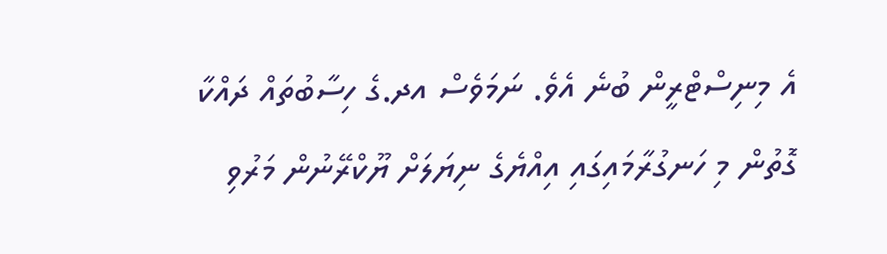އެ މިނިސްޓްރީން ބުނެ އެވެ. ނަމަވެސް އދ.ގެ ހިސާބުތައް ދައްކާ ގޮތުން މި ހަނގުރާމައިގައި އިއްޔެގެ ނިޔަލަށް ޔޫކްރޭނުން މަރުވި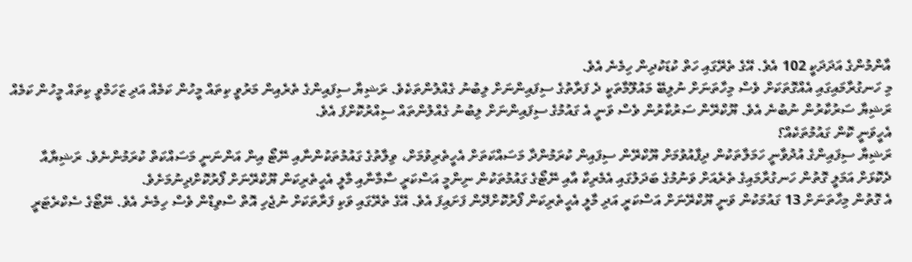އާންމުންގެ އަދަދަކީ 102 އެވެ. އޭގެ ތެރޭގައި ހަތް ކުޑަކުދިން ހިމެނެ އެވެ.
މި ހަނގުރާމައިގައި އެއްގޮތަކަށް ވެސް މިހާތަނަށް ނުލިބޭ މައުލޫމާތަކީ ދެ ފަރާތުގެ ސިފައިންނަށް ލިބުނު ގެއްލުންތަކެވެ. ރަޝިޔާ ސިފައިންގެ ތެރެއިން މަރުވީ ކިތައް މީހުން ކަމެއް އަދި ޒަހަމްވީ ކިތައް މީހުން ކަމެއް ރަޝިޔާ ސަރުކާރުން ނުބުނެ އެވެ. ޔޫކްރޭން ސަރުކާރުން ވެސް ވަނީ އެ ގައުމުގެ ސިފައިންނަށް ލިބުނު ގެއްލުންތައް ސިއްރުކޮށްފަ އެވެ.
އެހީވަނީ ކޮން ގައުމުތަކެއް؟
ރަޝިޔާ ސިފައިންގެ އުދުވާނީ ހަމަލާތަކުން ދިފާއުވުމަށް ޔޫކްރޭން ސިފައިން ކުރަމުންދާ މަސައްކަތަށް އެހީތެރިވުމަށް، ވިލާތުގެ ގައުމުތަކުންނާއި ނޭޓޯ އިން އަންނަނީ މަސައްކަތް ކުރަމުންނެވެ. ރަޝިޔާއާ ދެކޮޅަށް އަމަލީ ގޮތުން ހަނގުރާމައިގެ ތެރެއަށް ވަނުމުގެ ބަދަލުގައި އެމެރިކާ އާއި ނޭޓޯގެ ގައުމުތަކުން ނިންމީ އަސްކަރީ ސާމާނާއި މާލީ އެހީތެރިކަން ޔޫކްރޭނަށް ފޯރުކޮށްދިނުމަށެވެ.
އެ ގޮތުން މިހާތަނަށް 13 ގައުމަކުން ވަނީ ޔޫކްރޭނަށް އަސްކަރީ އަދި މާލީ އެހީތެރިކަން ފޯރުކޮށްދޭން ފަށައިފަ އެވެ. އޭގެ ތެރޭގައި ވަކި ފަރާތަކަށް ނުޖެހި އޮތް ސްވިޑްން ވެސް ހިމެނެ އެވެ. ނޭޓޯގެ ސެކްރެޓަރީ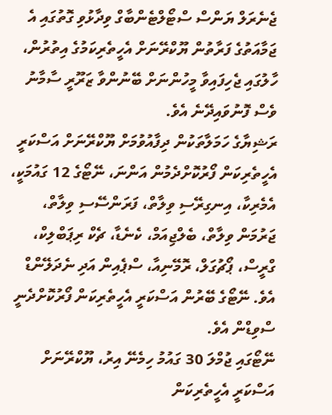ޖެނެރަލް ޔަންސް ސްޓޯލްޓެންބާގް ވިދާޅުވި ގޮތުގައި އެ ޖަމާއަތުގެ ފަރާތުން ޔޫކްރޭނަށް އެހީތެރިކަމުގެ އިތުރުން، ހާލުގައި ޖެހިފައިވާ މީހުންނަށް ބޭނުންވާ ޒަރޫރީ ސާމާނު ވެސް ފޮނުވައިދޭނެ އެވެ.
ރަޝިޔާގެ ހަމަލާތަކުން ދިފާއުވުމަށް ޔޫކްރޭނަށް އަސްކަރީ އެހީތެރިކަން ފޯރުކޮށްދެމުން އަންނަ، ނޭޓޯގެ 12 ގައުމަކީ، އެމެރިކާ، އިނގިރޭސި ވިލާތް، ފަރަންސޭސި ވިލާތް، ޖަރުމަން ވިލާތް، ބެލްޖިއަމް، ކެނެޑާ، ޗެކް ރިޕަބްލިކް، ގްރީސް، ޕޯޗުގަލް، ރޮމޭނިއާ، ސްޕެއިން އަދި ނެދަލޭންޑް އެވެ. ނޭޓޯގެ ބޭރުން އަސްކަރީ އެހީތެރިކަން ފޯރުކޮށްދެނީ ސްވިޑްން އެވެ.
ނޭޓޯގައި ޖުމްލަ 30 ގައުމު ހިމެނޭ އިރު، ޔޫކްރޭނަށް އަސްކަރީ އެހީތެރިކަން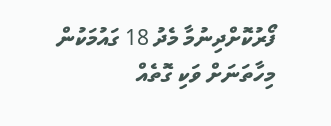ފޯރުކޮށްދިނުމާ މެދު 18 ގައުމަކުން މިހާތަނަށް ވަކި ގޮތެއް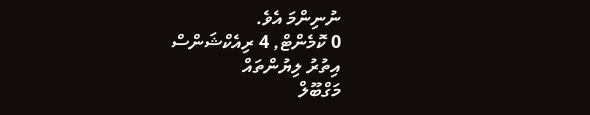ނުނިންމަ އެވެ.
0 ކޮމެންޓް, 4 ރިއެކްޝަންސް
އިތުރު ލިޔުންތައް
މަގްބޫލް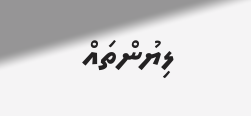ލިޔުންތައް